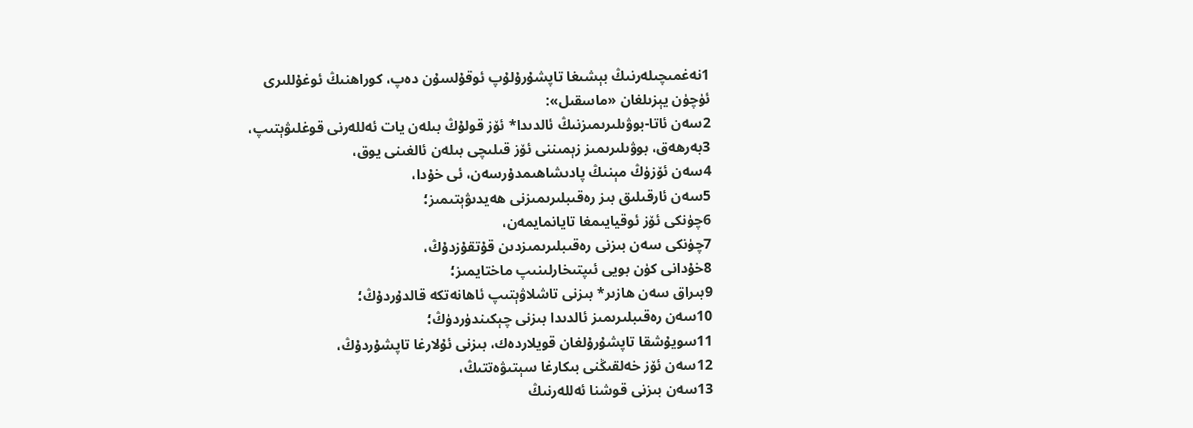1نەغمىچىلەرنىڭ بېشىغا تاپشۇرۇلۇپ ئوقۇلسۇن دەپ، كوراھنىڭ ئوغۇللىرى ئۈچۈن يېزىلغان «ماسقىل»:
2سەن ئاتا-بوۋىلىرىمىزنىڭ ئالدىدا* ئۆز قولۇڭ بىلەن يات ئەللەرنى قوغلىۋېتىپ،
3بەرھەق، بوۋىلىرىمىز زېمىننى ئۆز قىلىچى بىلەن ئالغىنى يوق،
4سەن ئۆزۈڭ مېنىڭ پادىشاھىمدۇرسەن، ئى خۇدا،
5سەن ئارقىلىق بىز رەقىبلىرىمىزنى ھەيدىۋېتىمىز؛
6چۈنكى ئۆز ئوقيايىمغا تايانمايمەن،
7چۈنكى سەن بىزنى رەقىبلىرىمىزدىن قۇتقۇزدۇڭ،
8خۇدانى كۈن بويى ئىپتىخارلىنىپ ماختايمىز؛
9بىراق سەن ھازىر* بىزنى تاشلاۋېتىپ ئاھانەتكە قالدۇردۇڭ؛
10سەن رەقىبلىرىمىز ئالدىدا بىزنى چېكىندۈردۈڭ؛
11سويۇشقا تاپشۇرۇلغان قويلاردەك، بىزنى ئۇلارغا تاپشۇردۇڭ،
12سەن ئۆز خەلقىڭنى بىكارغا سېتىۋەتتىڭ،
13سەن بىزنى قوشنا ئەللەرنىڭ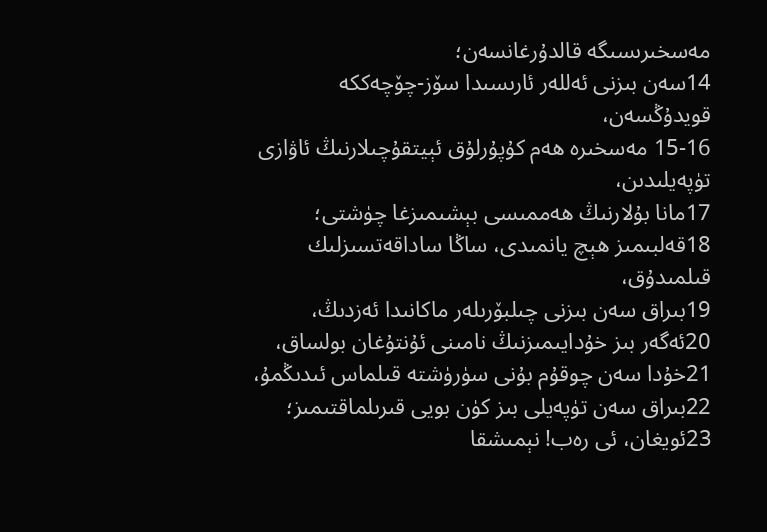مەسخىرىسىگە قالدۇرغانسەن؛
14سەن بىزنى ئەللەر ئارىسىدا سۆز-چۆچەككە قويدۇڭسەن،
15-16 مەسخىرە ھەم كۇپۇرلۇق ئېيتقۇچىلارنىڭ ئاۋازى تۈپەيلىدىن،
17مانا بۇلارنىڭ ھەممىسى بېشىمىزغا چۈشتى؛
18قەلبىمىز ھېچ يانمىدى، ساڭا ساداقەتسىزلىك قىلمىدۇق،
19بىراق سەن بىزنى چىلبۆرىلەر ماكانىدا ئەزدىڭ،
20ئەگەر بىز خۇدايىمىزنىڭ نامىنى ئۇنتۇغان بولساق،
21خۇدا سەن چوقۇم بۇنى سۈرۈشتە قىلماس ئىدىڭمۇ،
22بىراق سەن تۈپەيلى بىز كۈن بويى قىرىلماقتىمىز؛
23ئويغان، ئى رەب! نېمىشقا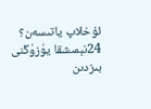ئۇخلاپ ياتىسەن؟
24نېمىشقا يۈزۈڭنى بىزدىن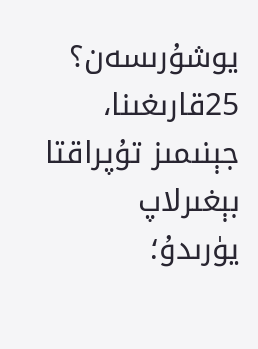يوشۇرىسەن؟
25قارىغىنا، جېنىمىز تۇپراقتا بېغىرلاپ يۈرىدۇ؛